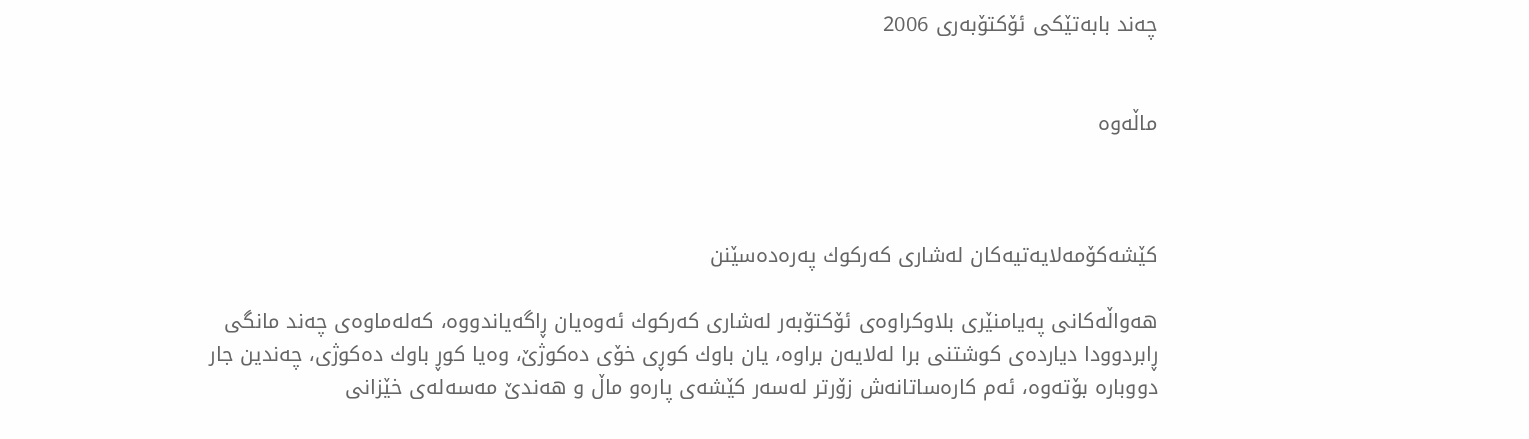چه‌ند بابه‌تێکی ئۆکتۆبه‌ری 2006


ماڵه‌وه



كێشه‌كۆمه‌لایه‌تیه‌كان له‌شاری‌ كه‌ركوك په‌ره‌ده‌سێنن

هه‌واڵه‌كانی‌ په‌یامنێری‌ بلاوكراوه‌ی‌ ئۆكتۆبه‌ر له‌شاری‌ كه‌ركوك ئه‌وه‌یان ڕاگه‌یاندووه‌، كه‌له‌ماوه‌ی‌ چه‌ند مانگی‌ ڕابردوودا دیارده‌ی‌ كوشتنی‌ برا له‌لایه‌ن براوه‌، یان باوك كوڕی‌ خۆی‌ ده‌كوژێ‌، وه‌یا كوڕ باوك ده‌كوژی‌، چه‌ندین جار دووباره‌ بۆته‌وه‌، ئه‌م كاره‌ساتانه‌ش زۆرتر له‌سه‌ر كێشه‌ی‌ پاره‌و ماڵ و هه‌ندێ‌ مه‌سه‌له‌ی‌ خێزانی‌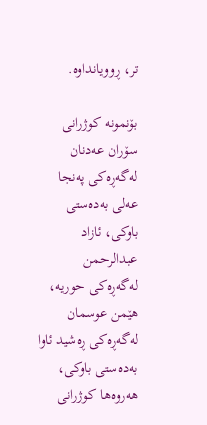تر، ڕوویانداوه‌.

بۆنمونه‌ كوژرانی‌ سۆران عه‌دنان له‌گه‌ڕه‌كی‌ په‌نجا عه‌لی‌ به‌ده‌ستی‌ باوكی‌، ئازاد عبدالرحمن له‌گه‌ڕه‌كی‌ حوریه‌، هێمن عوسمان له‌گه‌ڕه‌كی‌ ڕه‌شید ئاوا به‌ده‌ستی‌ باوكی‌، هه‌روه‌ها كوژرانی‌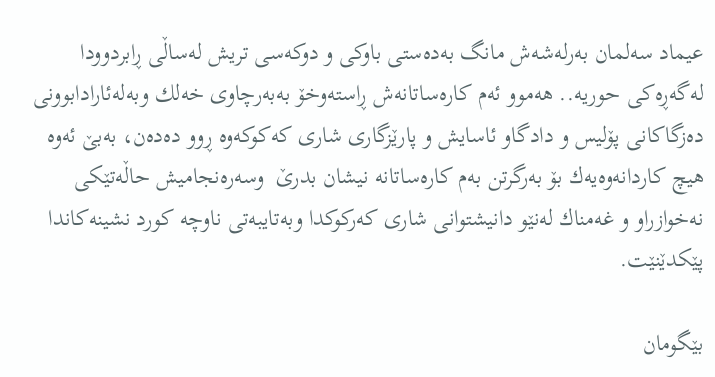عیماد سه‌لمان به‌رله‌شه‌ش مانگ به‌ده‌ستی‌ باوكی‌ و دوكه‌سی‌ تریش له‌ساڵی‌ ڕابردوودا له‌گه‌ڕه‌كی‌ حوریه‌.. هه‌موو ئه‌م كاره‌ساتانه‌ش ڕاسته‌وخۆ به‌به‌رچاوی‌ خه‌لك وبه‌له‌ئارادابوونی‌ ده‌زگاكانی‌ پۆلیس و دادگاو ئاسایش و پارێزگاری‌ شاری‌ كه‌كوكه‌وه‌ ڕوو ده‌ده‌ن، به‌بێ‌ ئه‌وه‌ هیچ كاردانه‌وه‌یه‌ك بۆ به‌رگرتن به‌م كاره‌ساتانه‌ نیشان بدرێ‌  وسه‌ره‌نجامیش حاڵه‌تێكی‌ نه‌خوازراو و غه‌مناك له‌نێو دانیشتوانی‌ شاری‌ كه‌ركوكدا وبه‌تایبه‌تی‌ ناوچه‌ كورد نشینه‌كاندا پێكدێنێت.

بێگومان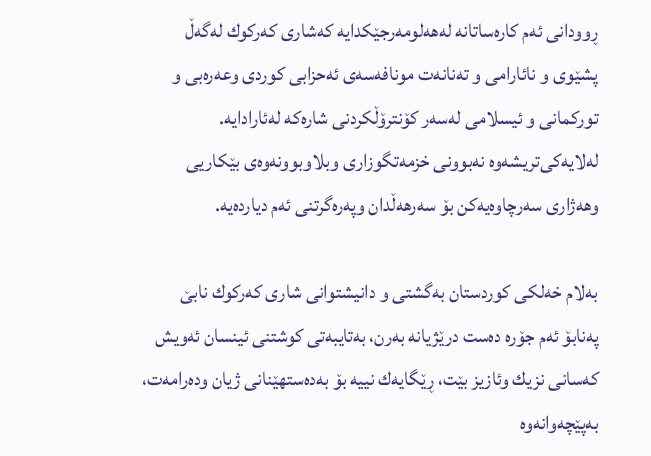ڕوودانی‌ ئه‌م كاره‌ساتانه‌ له‌هه‌لومه‌رجێكدایه‌ كه‌شاری‌ كه‌ركوك له‌گه‌ڵ پشێوی‌ و نائارامی‌ و ته‌نانه‌ت مونافه‌سه‌ی‌ ئه‌حزابی‌ كوردی‌ وعه‌ره‌بی‌ و توركمانی‌ و ئیسلامی‌ له‌سه‌ر كۆنترۆڵكردنی‌ شاره‌كه‌ له‌ئارادایه‌. له‌لایه‌كی‌تریشه‌وه‌ نه‌بوونی‌ خزمه‌تگوزاری‌ وبلاوبوونه‌وه‌ی‌ بێكاریی‌ وهه‌ژاری‌ سه‌رچاوه‌یه‌كن بۆ سه‌رهه‌ڵدان وپه‌ره‌گرتنی‌ ئه‌م دیارده‌یه‌.

به‌لام خه‌لكی‌ كوردستان به‌گشتی‌ و دانیشتوانی‌ شاری‌ كه‌ركوك نابێ‌ په‌نابۆ ئه‌م جۆره‌ ده‌ست درێژیانه‌ به‌رن، به‌تایبه‌تی‌ كوشتنی‌ ئینسان ئه‌ویش كه‌سانی‌ نزیك وئازیز بێت، ڕێگایه‌ك نییه‌ بۆ به‌ده‌ستهێنانی‌ ژیان وده‌رامه‌ت، به‌پێچه‌وانه‌وه‌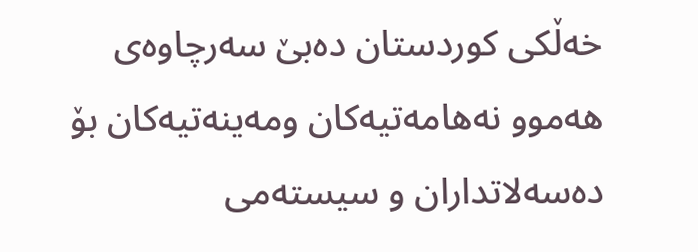خه‌ڵكی‌ كوردستان ده‌بێ‌ سه‌رچاوه‌ی‌ هه‌موو نه‌هامه‌تیه‌كان ومه‌ینه‌تیه‌كان بۆ ده‌سه‌لاتداران و سیسته‌می‌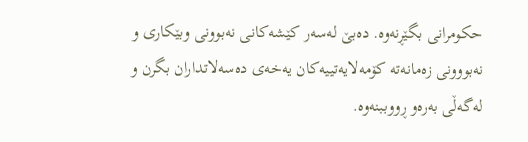حكومرانی‌ بگێڕنه‌وه‌. ده‌بێ‌ له‌سه‌ر كێشه‌كانی‌ نه‌بوونی‌ وبێكاری‌ و نه‌بووونی‌ زه‌مانه‌ته‌ كۆمه‌لایه‌تییه‌كان یه‌خه‌ی‌ ده‌سه‌لاتداران بگرن و له‌گه‌ڵی‌ به‌ره‌و ڕووببنه‌وه‌.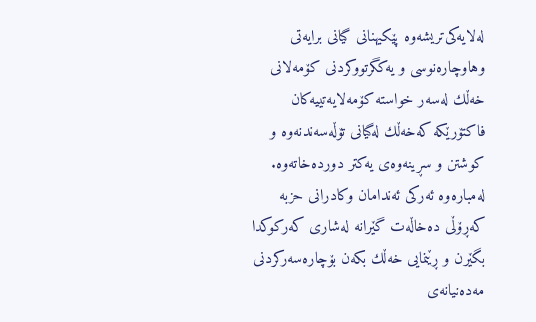له‌لایه‌كی‌تریشه‌وه‌ پێكیهنانی‌ گیانی‌ برایه‌تی‌ وهاوچاره‌نوسی‌ و یه‌كگرتووكردنی‌ كۆمه‌لانی‌ خه‌ڵك له‌سه‌ر خواسته‌ كۆمه‌لایه‌تییه‌كان فاكتۆرێكه‌ كه‌خه‌ڵك له‌گیانی‌ تۆڵه‌سه‌ندنه‌وه‌ و كوشتن و سڕینه‌وه‌ی‌ یه‌كتر دورده‌خاته‌وه‌. له‌مباره‌وه‌ ئه‌ركی‌ ئه‌ندامان وكادرانی‌ حزبه‌ كه‌ڕۆڵی‌ ده‌خاڵه‌ت گێرانه‌ له‌شاری‌ كه‌ركوكدا بگێرن و ڕێنمایی‌ خه‌ڵك بكه‌ن بۆچاره‌سه‌ركردنی‌ مه‌ده‌نیانه‌ی‌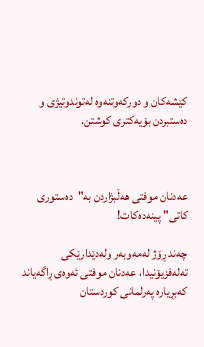كێشه‌كان و دوركه‌وتنه‌وه‌ له‌توندوتیژی‌ و ده‌ستبردن بۆیه‌كتری‌ كوشتن.



عه‌دنان موفتی‌ هه‌ڵبژاردن به‌"ده‌ستوری‌ كاتی‌" پینه‌ده‌كات!

چه‌ند ڕۆژ له‌مه‌وبه‌ر وله‌دێدارێكی‌ ته‌له‌فزیۆنیدا، عه‌دنان موفتی‌ ئه‌وه‌ی‌ ڕاگه‌یاند كه‌بڕیاره‌ په‌رلمانی‌ كوردستان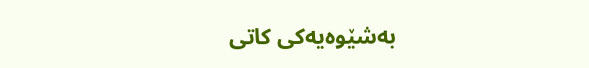به‌شێوه‌یه‌كی‌ كاتی‌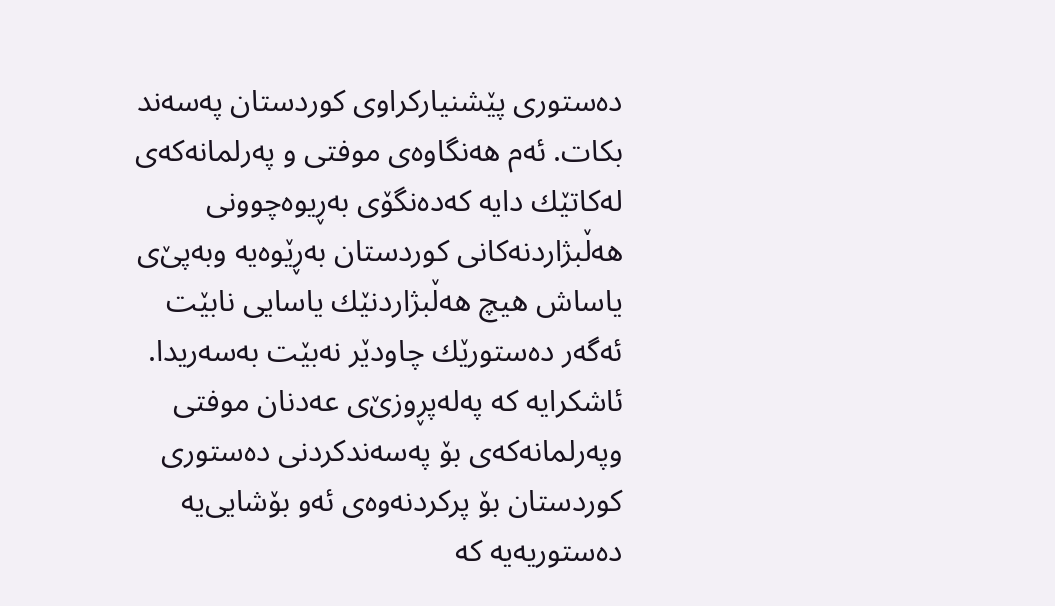ده‌ستوری‌ پێشنیاركراوی‌ كوردستان په‌سه‌ند بكات. ئه‌م هه‌نگاوه‌ی‌ موفتی‌ و په‌رلمانه‌كه‌ی‌ له‌كاتێك دایه‌ كه‌ده‌نگۆی‌ به‌ڕیوه‌چوونی‌ هه‌ڵبژاردنه‌كانی‌ كوردستان به‌ڕێوه‌یه‌ وبه‌پێ‌ی‌ یاساش هیچ هه‌ڵبژاردنێك یاسایی‌ نابێت ئه‌گه‌ر ده‌ستورێك چاودێر نه‌بێت به‌سه‌ریدا. ئاشكرایه‌ كه‌ په‌له‌پڕوزێ‌ی‌ عه‌دنان موفتی‌ وپه‌رلمانه‌كه‌ی‌ بۆ په‌سه‌ندكردنی‌ ده‌ستوری‌ كوردستان بۆ پركردنه‌وه‌ی‌ ئه‌و بۆشایی‌یه‌ ده‌ستوریه‌یه‌ كه‌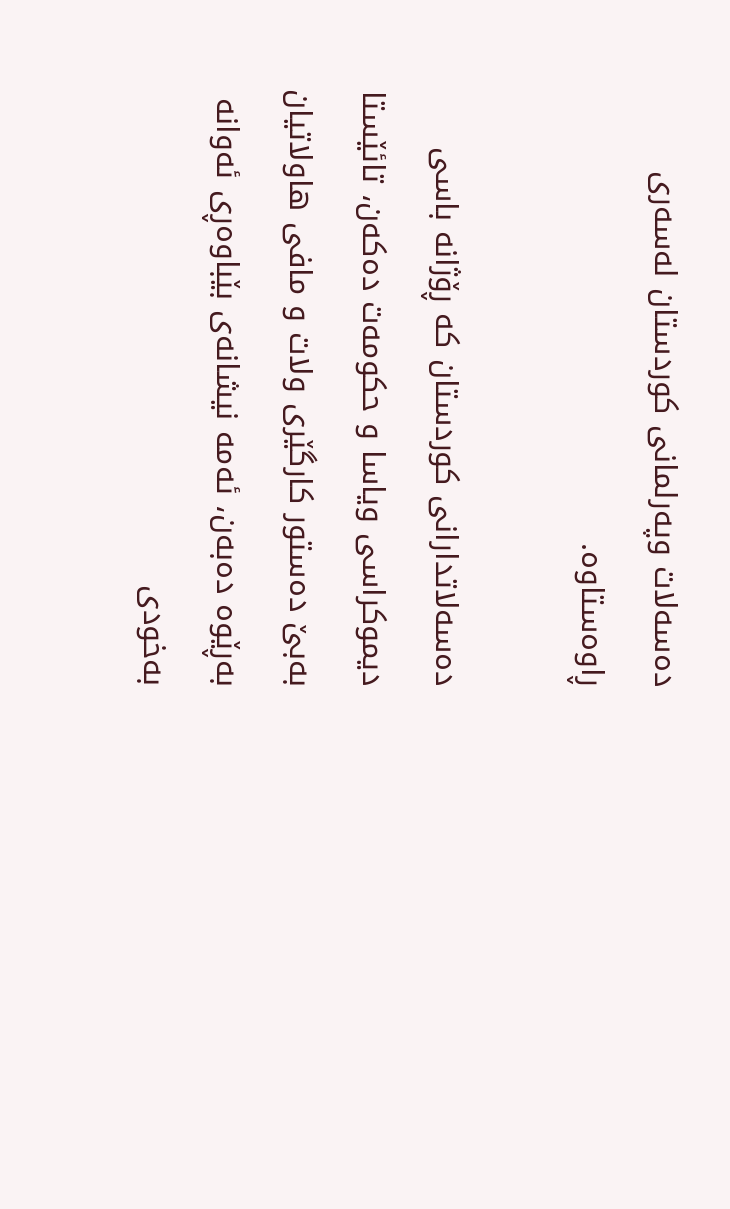ده‌سه‌لات وپه‌رلمانی‌ كوردستان له‌سه‌ری‌ ڕاوه‌ستاوه‌.

ده‌سه‌لاتدارانی‌ كوردستان كه‌ ڕۆژانه‌ باسی‌ دیموكراسی‌ ویاسا و حكومه‌ت ده‌كه‌ن، تائێستا به‌بێ‌ ده‌ستور كارگێری‌ ولات و مافی‌ هاولاتیان به‌ڕێوه‌ ده‌به‌ن، ئه‌مه‌ نیشانه‌ی‌ بێباوه‌ڕی‌ ئه‌وانه‌ به‌خودی‌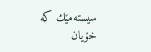سیسته‌مێك كه‌ خۆیان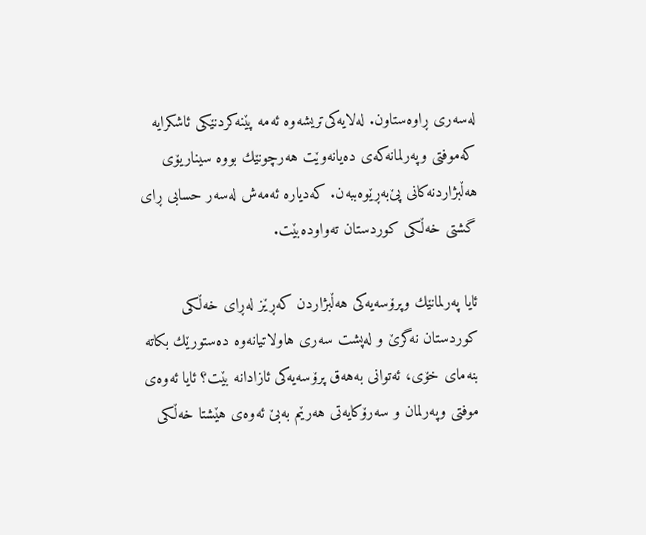له‌سه‌ری‌ ڕاوه‌ستاون. له‌لایه‌كی‌تریشه‌وه‌ ئه‌مه‌ پێنه‌كردنێكی‌ ئاشكرایه‌ كه‌موفتی‌ وپه‌رلمانه‌كه‌ی‌ ده‌یانه‌وێت هه‌رچونێك بووه‌ سیناریۆی‌ هه‌ڵبژاردنه‌كانی‌ پێ‌به‌ڕێوه‌ببه‌ن. كه‌دیاره‌ ئه‌مه‌ش له‌سه‌ر حسابی‌ ڕای‌ گشتی‌ خه‌ڵكی‌ كوردستان ته‌واوده‌بێت.

ئایا په‌رلمانێك وپرۆسه‌یه‌كی‌ هه‌ڵبژاردن كه‌ڕێز له‌ڕای‌ خه‌ڵكی‌ كوردستان نه‌گرێ‌ و له‌پشت سه‌ری‌ هاولاتیانه‌وه‌ ده‌ستورێك بكاته‌ بنه‌مای‌ خۆی‌، ئه‌توانی‌ به‌هه‌ق پرۆسه‌یه‌كی‌ ئازادانه‌ بێت؟ ئایا ئه‌وه‌ی‌ موفتی‌ وپه‌رلمان و سه‌رۆكایه‌تی‌ هه‌رێم به‌بێ‌ ئه‌وه‌ی‌ هێشتا خه‌ڵكی‌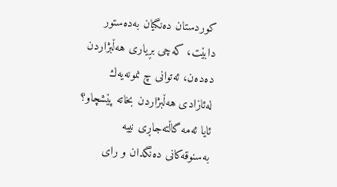كوردستان ده‌نگیان به‌ده‌ستور دابێت، كه‌چی‌ بڕیاری‌ هه‌ڵبژاردن ده‌ده‌ن، ئه‌توانی‌ چ نمونه‌یه‌ك له‌ئازادی‌ هه‌ڵبژاردن بخاته‌ پێشچاو؟ ئایا ئه‌مه‌ گاڵته‌جاڕی‌ نییه‌ به‌سنوقه‌كانی‌ ده‌نگدان و رای‌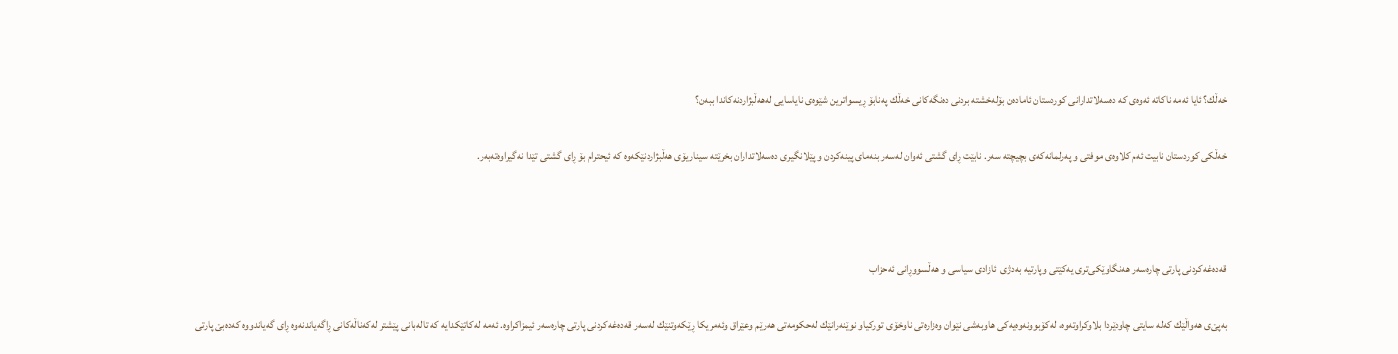خه‌ڵك؟ ئایا ئه‌مه‌ ناكاته‌ ئه‌وه‌ی‌ كه‌ ده‌سه‌لاتدارانی‌ كوردستان ئاماده‌ن بۆله‌خشته‌ بردنی‌ ده‌نگه‌كانی‌ خه‌ڵك په‌نابۆ ڕیسواترین شێوه‌ی‌ نایاسایی‌ له‌هه‌ڵبژاردنه‌كاندا ببه‌ن؟

خه‌ڵكی‌ كوردستان نابیت ئه‌م كلاوه‌ی‌ موفتی‌ و په‌رلمانه‌كه‌ی‌ بچیچته‌ سه‌ر. نابێت ڕای‌ گشتی‌ ئه‌وان له‌سه‌ر بنه‌مای‌ پینه‌كردن و پێلانگیری‌ ده‌سه‌لاتداران بخرێته‌ سیناریۆی‌ هه‌ڵبژاردنێكه‌وه‌ كه‌ ئیحترام بۆ ڕای‌ گشتی‌ تێدا نه‌گیراوه‌ته‌به‌ر.



قه‌ده‌غه‌كردنی‌ پارتی‌ چاره‌سه‌ر هه‌نگاوێكی‌تری‌ یه‌كێتی‌ وپارتیه‌ به‌دژی‌  ئازادی‌ سیاسی‌ و هه‌ڵسووڕانی‌ ئه‌حزاب

به‌پێ‌ی‌ هه‌واڵێك كه‌له‌ سایتی‌ چاودێردا بلاوكراوته‌وه‌، له‌كۆبوونه‌وه‌یه‌كی‌ هاوبه‌شی‌ نێوان وه‌زاره‌تی‌ ناوخۆی‌ توركیاو نوێنه‌رانێك له‌حكومه‌تی‌ هه‌رێم وعێراق وئه‌مریكا ڕێكه‌وتنێك له‌سه‌ر قه‌ده‌غه‌كردنی‌ پارتی‌ چاره‌سه‌ر ئیمزاكراوه‌. ئه‌مه‌ له‌كاتێكدایه‌ كه‌ تاله‌بانی‌ پێشتر له‌كه‌ناڵه‌كانی‌ ڕاگه‌یاندنه‌وه‌ ڕای‌ گه‌یاندووه‌ كه‌ده‌بێ‌ پارتی‌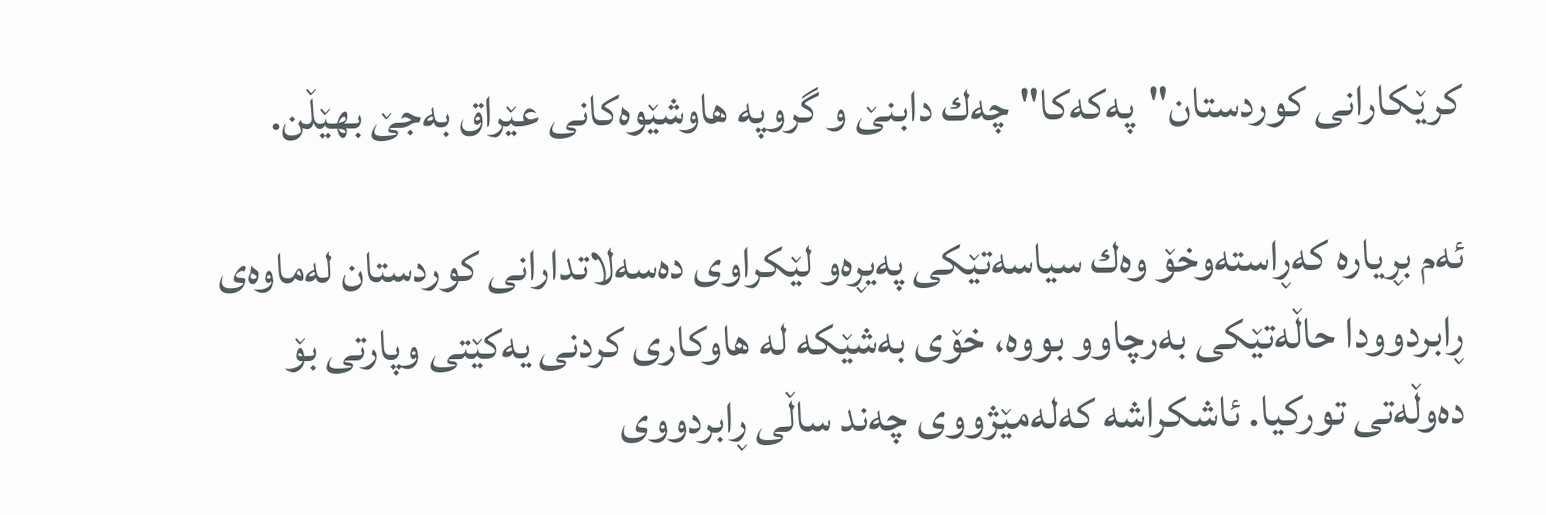كرێكارانی‌ كوردستان"په‌كه‌كا" چه‌ك دابنێ‌ و گروپه‌ هاوشێوه‌كانی‌ عێراق به‌جێ‌ بهێڵن.

ئه‌م بڕیاره‌ كه‌ڕاسته‌وخۆ وه‌ك سیاسه‌تێكی‌ په‌یڕه‌و لێكراوی‌ ده‌سه‌لاتدارانی‌ كوردستان له‌ماوه‌ی‌ ڕابردوودا حاڵه‌تێكی‌ به‌رچاوو بووه‌، خۆی‌ به‌شێكه‌ له‌ هاوكاری‌ كردنی‌ یه‌كێتی‌ وپارتی‌ بۆ ده‌وڵه‌تی‌ توركیا. ئاشكراشه‌ كه‌له‌مێژووی‌ چه‌ند ساڵی‌ ڕابردووی‌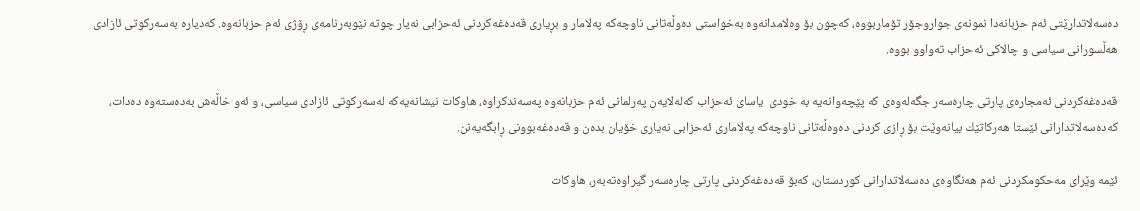ده‌سه‌لاتدارێتی‌ ئه‌م حزبانه‌دا نمونه‌ی‌ جواروجۆر تۆماربووه‌، كه‌چون بۆ وه‌لامدانه‌وه‌ به‌خواستی‌ ده‌وڵه‌تانی‌ ناوچه‌كه‌ په‌لامار و بڕیاری‌ قه‌ده‌غه‌كردنی‌ ئه‌حزابی‌ نه‌یار چوته‌ نێوبه‌رنامه‌ی‌ ڕۆژی‌ ئه‌م حزبانه‌وه‌. كه‌دیاره‌ به‌سه‌ركوتی‌ ئازادی‌ هه‌ڵسورانی‌ سیاسی‌ و چالاكی‌ ئه‌حزاب ته‌واوو بووه‌.

قه‌ده‌غه‌كردنی‌ ئه‌مجاره‌ی‌ پارتی‌ چاره‌سه‌ر جگه‌له‌وه‌ی‌ كه‌ پێچه‌وانه‌یه‌ به‌ خودی‌  یاسای‌ ئه‌حزاب كه‌له‌لایه‌ن په‌رلمانی‌ ئه‌م حزبانه‌وه‌ په‌سه‌ندكراوه‌، هاوكات نیشانه‌یه‌كه‌ له‌سه‌ركوتی‌ ئازادی‌ سیاسی‌، و ئه‌و خاڵه‌ش به‌ده‌سته‌وه‌ ده‌دات، كه‌ده‌سه‌لاتدارانی‌ ئێستا هه‌ركاتێك بیانه‌وێت بۆ ڕازی‌ كردنی‌ ده‌وه‌ڵه‌تانی‌ ناوچه‌كه‌ په‌لاماری‌ ئه‌حزابی‌ نه‌یاری‌ خۆیان بده‌ن و قه‌ده‌غه‌بوونی‌ ڕابگه‌یه‌نن.

ئێمه‌ وێرای‌ مه‌حكومكردنی‌ ئه‌م هه‌نگاوه‌ی‌ ده‌سه‌لاتدارانی‌ كوردستان، كه‌بۆ قه‌ده‌غه‌كردنی‌ پارتی‌ چاره‌سه‌ر گیراوه‌ته‌به‌ر، هاوكات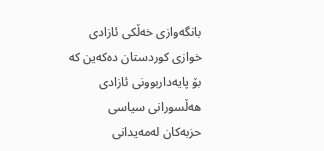بانگه‌وازی‌ خه‌ڵكی‌ ئازادی‌ خوازی‌ كوردستان ده‌كه‌ین كه‌ بۆ پایه‌داربوونی‌ ئازادی‌ هه‌ڵسورانی‌ سیاسی‌ حزبه‌كان له‌مه‌یدانی‌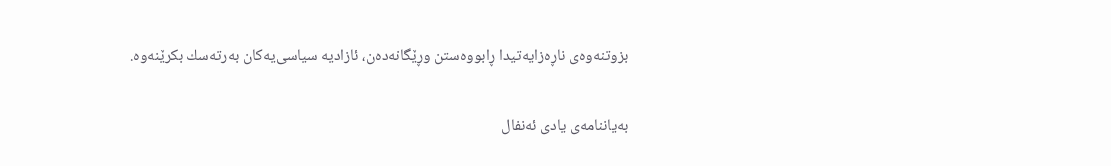بزوتنه‌وه‌ی‌ ناڕه‌زایه‌تیدا ڕابووه‌ستن وڕێگانه‌ده‌ن، ئازادیه‌ سیاسی‌یه‌كان به‌رته‌سك بكرێنه‌وه‌.

به‌یاننامه‌ی‌ یادی‌ ئه‌نفال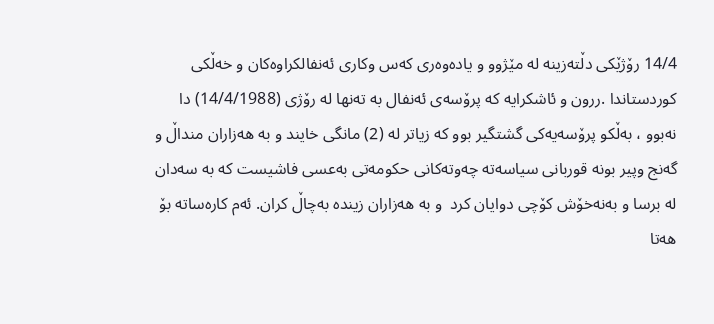14/4 رۆژێكی‌ دڵته‌زینه‌ له‌ مێژوو و یاده‌وه‌ری‌ كه‌س وكاری‌ ئه‌نفالكراوه‌كان و خه‌ڵكی‌ كوردستاندا .ررون و ئاشكرایه‌ كه‌ پرۆسه‌ی‌ ئه‌نفال به‌ ته‌نها له‌ رۆژی‌ (14/4/1988) دا نه‌بوو ، به‌ڵكو پرۆسه‌یه‌كی‌ گشتگیر بوو كه‌ زیاتر له‌ (2) مانگی‌ خایند و به‌ هه‌زاران منداڵ و گه‌نج وپیر بونه‌ قوربانی سیاسه‌ته‌ چه‌وته‌كانی‌ حكومه‌تی‌ به‌عسی فاشیست كه‌ به‌ سه‌دان له‌ برسا و به‌نه‌خۆش كۆچی‌ دوایان كرد  و به‌ هه‌زاران زینده‌ به‌چاڵ كران. ئه‌م كاره‌ساته‌ بۆ هه‌تا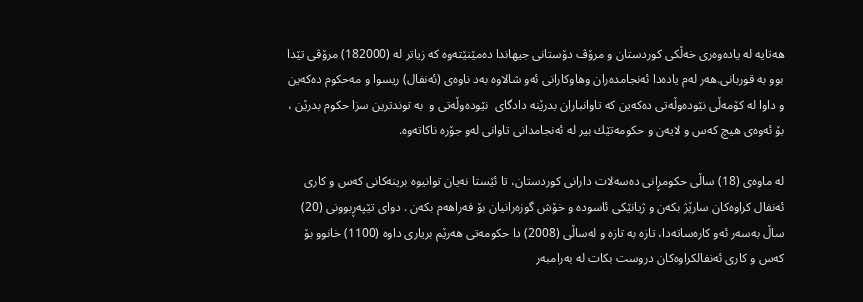هه‌تایه‌ له‌ یاده‌وه‌ری‌ خه‌ڵكی‌ كوردستان و مرۆڤ دۆستانی‌ جیهاندا ده‌مێنێته‌وه‌ كه‌ زیاتر له‌ (182000) مرۆڤی‌ تێدا بوو به‌ قوربانی‌.هه‌ر له‌م یاده‌دا ئه‌نجامده‌ران وهاوكارانی‌ ئه‌و شالاوه‌ به‌د ناوه‌ی‌ (ئه‌نفال) ریسوا و مه‌حكوم ده‌كه‌ین و داوا له‌ كۆمه‌ڵی‌ نێوده‌وڵه‌تی‌ ده‌كه‌ین كه‌ تاوانباران بدرێنه‌ دادگای‌  نێوده‌وڵه‌تی‌ و  به‌ توندترین سزا حكوم بدرێن ، بۆ ئه‌وه‌ی‌ هیچ كه‌س و لایه‌ن و حكومه‌تێك بیر له‌ ئه‌نجامدانی‌ تاوانی‌ له‌و جۆره‌ ناكاته‌وه‌.

له‌ ماوه‌ی‌ (18) ساڵی‌ حكومڕانی‌ ده‌سه‌لات دارانی‌ كوردستان، تا ئێستا نه‌یان توانیوه‌ برینه‌كانی‌ كه‌س و كاری ئه‌نفال كراوه‌كان سارێژ بكه‌ن و ژیانێكی‌ ئاسوده‌ و خۆش گوزه‌رانیان بۆ فه‌راهه‌م بكه‌ن . دوای‌ تێپه‌ڕبوونی‌ (20) ساڵ به‌سه‌ر ئه‌و كاره‌ساته‌دا، تازه‌ به‌ تازه‌ و له‌ساڵی‌ (2008) دا حكومه‌تی هه‌رێم بریاری‌ داوه‌ (1100) خانوو بۆ كه‌س و كاری‌ ئه‌نفالكراوه‌كان دروست بكات له‌ به‌رامبه‌ر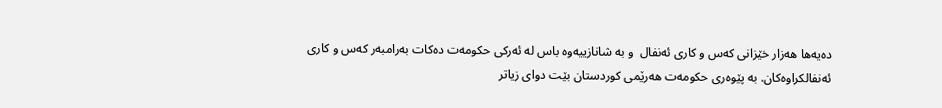ده‌یه‌ها هه‌زار خێزانی‌ كه‌س و كاری‌ ئه‌نفال  و به‌ شانازییه‌وه‌ باس له‌ ئه‌ركی‌ حكومه‌ت ده‌كات به‌رامبه‌ر كه‌س و كاری‌ ئه‌نفالكراوه‌كان. به‌ پێوه‌ری‌ حكومه‌ت هه‌رێمی‌ كوردستان بێت دوای‌ زیاتر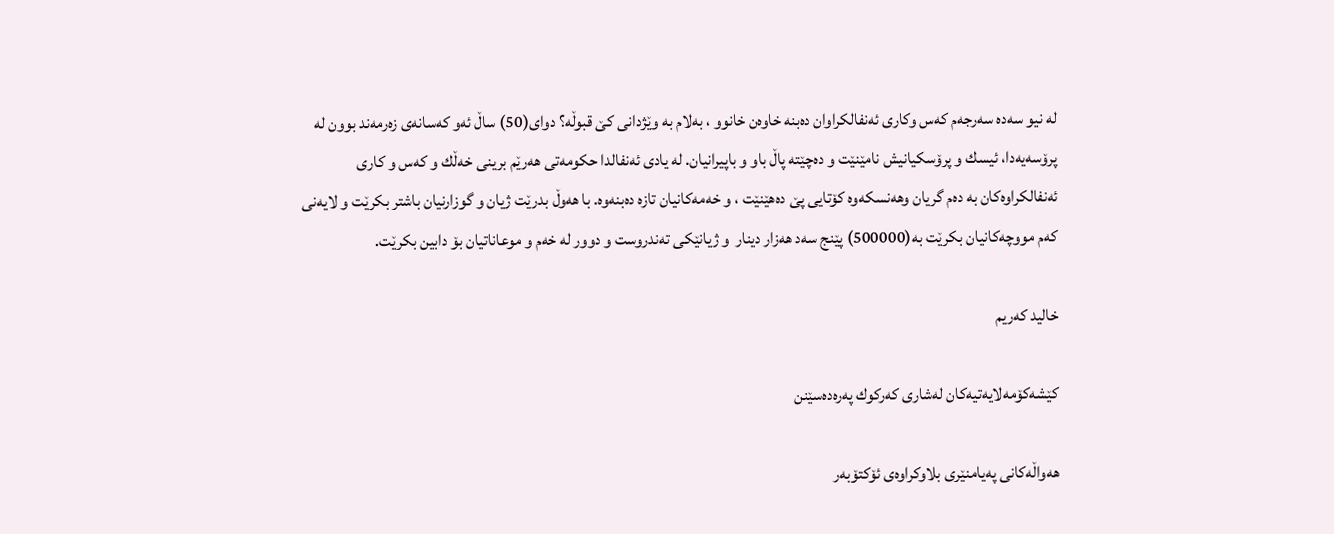له‌ نیو سه‌ده‌ سه‌رجه‌م كه‌س وكاری‌ ئه‌نفالكراوان ده‌بنه‌ خاوه‌ن خانوو ، به‌لام به‌ وێژدانی‌ كێ قبوڵه‌؟ دوای‌(50) ساڵ ئه‌و كه‌سانه‌ی‌ زه‌رمه‌ند بوون له‌ پرۆسه‌یه‌دا، ئیسك و پرۆسكیانیش نامێنێت و ده‌چێته‌ پاڵ باو و باپیرانیان. له‌ یادی‌ ئه‌نفالدا حكومه‌تی‌ هه‌رێم برینی‌ خه‌ڵك و كه‌س و كاری‌ ئه‌نفالكراوه‌كان به‌ ده‌م گریان وهه‌نسكه‌وه‌ كۆتایی پێ ده‌هێنێت ، و خه‌مه‌كانیان تازه‌ ده‌بنه‌وه‌. با هه‌وڵ بدرێت ژیان و گوزارنیان باشتر بكرێت و لایه‌نی‌ كه‌م مووچه‌كانیان بكرێت به‌(500000) پێنج سه‌د هه‌زار دینار  و ژیانێكی‌ ته‌ندروست و دوور له‌ خه‌م و موعاناتیان بۆ دابین بكرێت.

خالید كه‌ریم

كێشه‌كۆمه‌لایه‌تیه‌كان له‌شاری‌ كه‌ركوك په‌ره‌ده‌سێنن

هه‌واڵه‌كانی‌ په‌یامنێری‌ بلاوكراوه‌ی‌ ئۆكتۆبه‌ر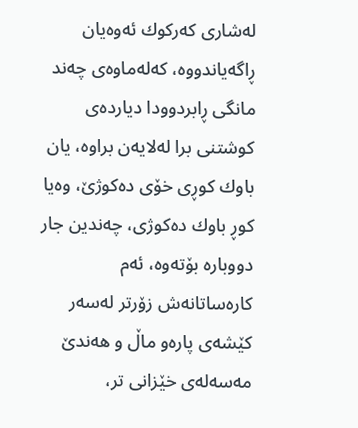له‌شاری‌ كه‌ركوك ئه‌وه‌یان ڕاگه‌یاندووه‌، كه‌له‌ماوه‌ی‌ چه‌ند مانگی‌ ڕابردوودا دیارده‌ی‌ كوشتنی‌ برا له‌لایه‌ن براوه‌، یان باوك كوڕی‌ خۆی‌ ده‌كوژێ‌، وه‌یا كوڕ باوك ده‌كوژی‌، چه‌ندین جار دووباره‌ بۆته‌وه‌، ئه‌م كاره‌ساتانه‌ش زۆرتر له‌سه‌ر كێشه‌ی‌ پاره‌و ماڵ و هه‌ندێ‌ مه‌سه‌له‌ی‌ خێزانی‌ تر،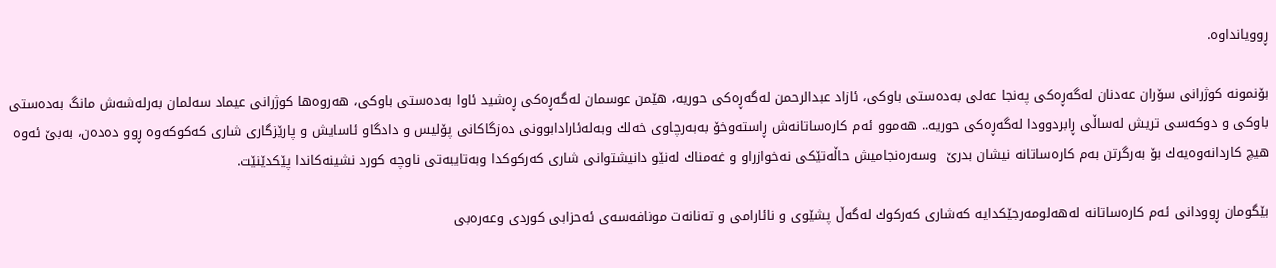ڕوویانداوه‌.

بۆنمونه‌ كوژرانی‌ سۆران عه‌دنان له‌گه‌ڕه‌كی‌ په‌نجا عه‌لی‌ به‌ده‌ستی‌ باوكی‌، ئازاد عبدالرحمن له‌گه‌ڕه‌كی‌ حوریه‌، هێمن عوسمان له‌گه‌ڕه‌كی‌ ڕه‌شید ئاوا به‌ده‌ستی‌ باوكی‌، هه‌روه‌ها كوژرانی‌ عیماد سه‌لمان به‌رله‌شه‌ش مانگ به‌ده‌ستی‌ باوكی‌ و دوكه‌سی‌ تریش له‌ساڵی‌ ڕابردوودا له‌گه‌ڕه‌كی‌ حوریه‌.. هه‌موو ئه‌م كاره‌ساتانه‌ش ڕاسته‌وخۆ به‌به‌رچاوی‌ خه‌لك وبه‌له‌ئارادابوونی‌ ده‌زگاكانی‌ پۆلیس و دادگاو ئاسایش و پارێزگاری‌ شاری‌ كه‌كوكه‌وه‌ ڕوو ده‌ده‌ن، به‌بێ‌ ئه‌وه‌ هیچ كاردانه‌وه‌یه‌ك بۆ به‌رگرتن به‌م كاره‌ساتانه‌ نیشان بدرێ‌  وسه‌ره‌نجامیش حاڵه‌تێكی‌ نه‌خوازراو و غه‌مناك له‌نێو دانیشتوانی‌ شاری‌ كه‌ركوكدا وبه‌تایبه‌تی‌ ناوچه‌ كورد نشینه‌كاندا پێكدێنێت.

بێگومان ڕوودانی‌ ئه‌م كاره‌ساتانه‌ له‌هه‌لومه‌رجێكدایه‌ كه‌شاری‌ كه‌ركوك له‌گه‌ڵ پشێوی‌ و نائارامی‌ و ته‌نانه‌ت مونافه‌سه‌ی‌ ئه‌حزابی‌ كوردی‌ وعه‌ره‌بی‌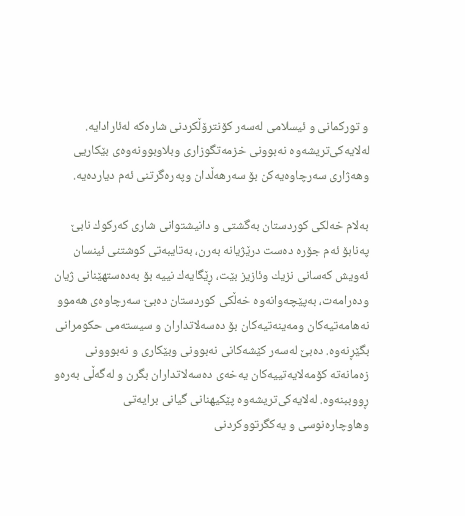و توركمانی‌ و ئیسلامی‌ له‌سه‌ر كۆنترۆڵكردنی‌ شاره‌كه‌ له‌ئارادایه‌. له‌لایه‌كی‌تریشه‌وه‌ نه‌بوونی‌ خزمه‌تگوزاری‌ وبلاوبوونه‌وه‌ی‌ بێكاریی‌ وهه‌ژاری‌ سه‌رچاوه‌یه‌كن بۆ سه‌رهه‌ڵدان وپه‌ره‌گرتنی‌ ئه‌م دیارده‌یه‌.

به‌لام خه‌لكی‌ كوردستان به‌گشتی‌ و دانیشتوانی‌ شاری‌ كه‌ركوك نابێ‌ په‌نابۆ ئه‌م جۆره‌ ده‌ست درێژیانه‌ به‌رن، به‌تایبه‌تی‌ كوشتنی‌ ئینسان ئه‌ویش كه‌سانی‌ نزیك وئازیز بێت، ڕێگایه‌ك نییه‌ بۆ به‌ده‌ستهێنانی‌ ژیان وده‌رامه‌ت، به‌پێچه‌وانه‌وه‌ خه‌ڵكی‌ كوردستان ده‌بێ‌ سه‌رچاوه‌ی‌ هه‌موو نه‌هامه‌تیه‌كان ومه‌ینه‌تیه‌كان بۆ ده‌سه‌لاتداران و سیسته‌می‌ حكومرانی‌ بگێڕنه‌وه‌. ده‌بێ‌ له‌سه‌ر كێشه‌كانی‌ نه‌بوونی‌ وبێكاری‌ و نه‌بووونی‌ زه‌مانه‌ته‌ كۆمه‌لایه‌تییه‌كان یه‌خه‌ی‌ ده‌سه‌لاتداران بگرن و له‌گه‌ڵی‌ به‌ره‌و ڕووببنه‌وه‌. له‌لایه‌كی‌تریشه‌وه‌ پێكیهنانی‌ گیانی‌ برایه‌تی‌ وهاوچاره‌نوسی‌ و یه‌كگرتووكردنی‌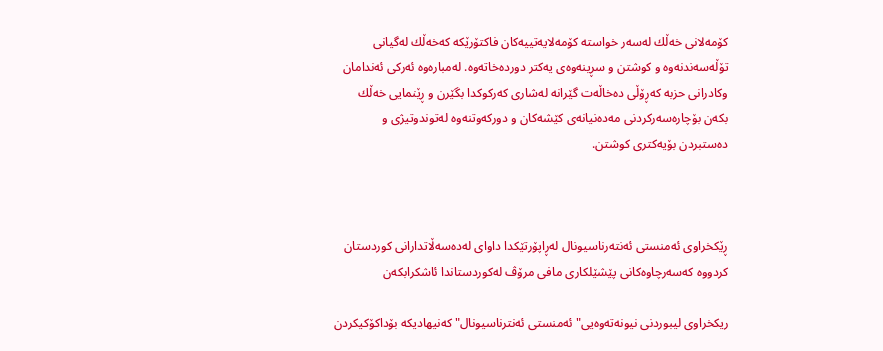كۆمه‌لانی‌ خه‌ڵك له‌سه‌ر خواسته‌ كۆمه‌لایه‌تییه‌كان فاكتۆرێكه‌ كه‌خه‌ڵك له‌گیانی‌ تۆڵه‌سه‌ندنه‌وه‌ و كوشتن و سڕینه‌وه‌ی‌ یه‌كتر دورده‌خاته‌وه‌. له‌مباره‌وه‌ ئه‌ركی‌ ئه‌ندامان وكادرانی‌ حزبه‌ كه‌ڕۆڵی‌ ده‌خاڵه‌ت گێرانه‌ له‌شاری‌ كه‌ركوكدا بگێرن و ڕێنمایی‌ خه‌ڵك بكه‌ن بۆچاره‌سه‌ركردنی‌ مه‌ده‌نیانه‌ی‌ كێشه‌كان و دوركه‌وتنه‌وه‌ له‌توندوتیژی‌ و ده‌ستبردن بۆیه‌كتری‌ كوشتن.



ڕێكخراوی‌ ئه‌منستی‌ ئه‌نته‌رناسیونال له‌ڕاپۆرتێكدا داوای‌ له‌ده‌سه‌ڵاتدارانی‌ كوردستان كردووه‌ كه‌سه‌رچاوه‌كانی‌ پێشێلكاری‌ مافی‌ مرۆڤ له‌كوردستاندا ئاشكرابكه‌ن

ریكخراوی‌ لیبوردنی‌ نیونه‌ته‌وه‌یی‌"ئه‌منستی‌ ئه‌نترناسیونال" كه‌نیهادیكه‌ بۆداكۆكیكردن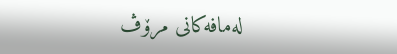له‌مافه‌كانی‌ مرۆڤ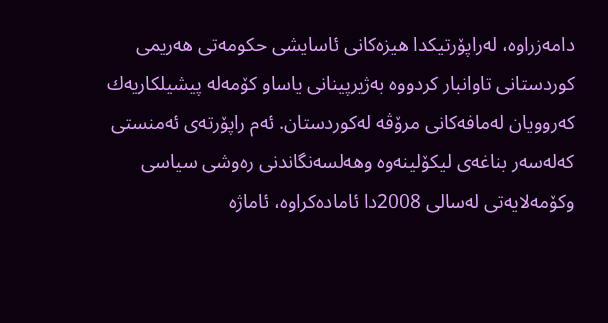دامه‌زراوه‌، له‌راپۆرتیكدا هیزه‌كانی‌ ئاسایشی‌ حكومه‌تی‌ هه‌ریمی‌ كوردستانی‌ تاوانبار كردووه‌ به‌ژیرپینانی‌ یاساو كۆمه‌له‌ پیشیلكاریه‌ك كه‌روویان له‌مافه‌كانی‌ مرۆڤه‌ له‌كوردستان. ئه‌م راپۆرته‌ی‌ ئه‌منستی‌ كه‌له‌سه‌ر بناغه‌ی‌ لیكۆلینه‌وه‌ وهه‌لسه‌نگاندنی‌ ره‌وشی‌ سیاسی‌ وكۆمه‌لایه‌تی‌ له‌سالی‌ 2008دا ئاماده‌كراوه‌، ئاماژه‌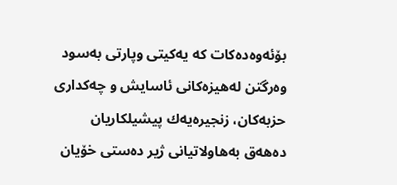بۆئه‌وه‌ده‌كات كه‌ یه‌كیتی‌ وپارتی‌ به‌سود وه‌رگتن له‌هیزه‌كانی‌ ئاسایش و چه‌كداری‌ حزبه‌كان، زنجیره‌یه‌ك پیشیلكاریان ده‌هه‌ق به‌هاولاتیانی‌ ژیر ده‌ستی خۆیان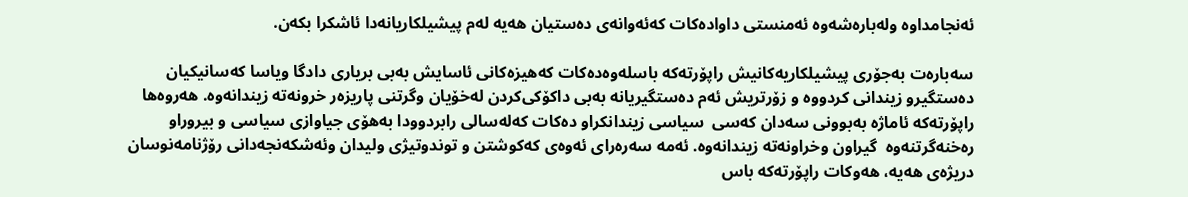ئه‌نجامداوه‌ وله‌باره‌شه‌وه‌ ئه‌منستی‌ داواده‌كات كه‌ئه‌وانه‌ی‌ ده‌ستیان هه‌یه‌ له‌م پیشیلكاریانه‌دا ئاشكرا بكه‌ن.

سه‌باره‌ت به‌جۆری‌ پیشیلكاریه‌كانیش راپۆرته‌كه‌ باسله‌وه‌ده‌كات كه‌هیزه‌كانی‌ ئاسایش به‌بی‌ بریاری‌ دادگا ویاسا كه‌سانیكیان ده‌ستگیرو زیندانی‌ كردووه‌ و زۆرتریش ئه‌م ده‌ستگیریانه‌ به‌بی‌ داكۆكی‌كردن له‌خۆیان وگرتنی‌ پاریزه‌ر خرونه‌ته‌ زیندانه‌وه‌. هه‌روه‌ها راپۆرته‌كه‌ ئاماژه‌ به‌بوونی‌ سه‌دان كه‌سی‌  سیاسی‌ زیندانكراو ده‌كات كه‌له‌سالی‌ رابردوودا به‌هۆی‌ جیاوازی‌ سیاسی‌ و بیروراو ره‌خنه‌گرتنه‌وه‌  گیراون وخراونه‌ته‌ زیندانه‌وه‌. ئه‌مه‌ سه‌ره‌رای‌ ئه‌وه‌ی‌ كه‌كوشتن و توندوتیژی‌ ولیدان وئه‌شكه‌نجه‌دانی‌ رۆژنامه‌نوسان دریژه‌ی‌ هه‌یه‌، هه‌وكات راپۆرته‌كه‌ باس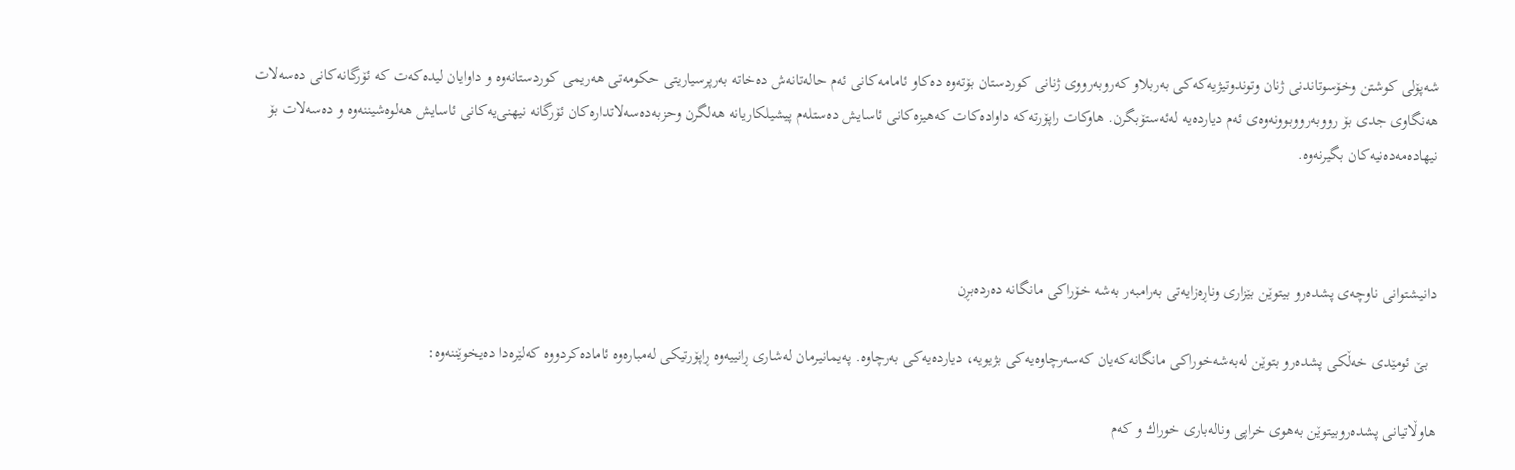شه‌پۆلی‌ كوشتن وخۆسوتاندنی‌ ژنان وتوندوتیژیه‌كه‌كی‌ به‌ربلاو كه‌روبه‌رووی‌ ژنانی‌ كوردستان بۆته‌وه‌ ده‌كاو ئامامه‌كانی‌ ئه‌م حاله‌تانه‌ش ده‌خاته‌ به‌رپرسیاریتی‌ حكومه‌تی‌ هه‌ریمی‌ كوردستانه‌وه‌ و داوایان لیده‌كه‌ت كه‌ ئۆرگانه‌كانی‌ ده‌سه‌لات هه‌نگاوی‌ جدی‌ بۆ رووبه‌رووبوونه‌وه‌ی‌ ئه‌م دیارده‌یه‌ له‌ئه‌ستۆبگرن. هاوكات راپۆرته‌كه‌ داواده‌كات كه‌هیزه‌كانی‌ ئاسایش ده‌ستله‌م پیشیلكاریانه‌ هه‌لگرن وحزبه‌ده‌سه‌لاتداره‌كان ئۆرگانه‌ نیهنی‌یه‌كانی‌ ئاسایش هه‌لوه‌شیننه‌وه‌ و ده‌سه‌لات بۆ نیهاده‌مه‌ده‌نیه‌كان بگیرنه‌وه‌.



دانیشتوانی ناوچه‌ی پشده‌رو بیتوێن بێزاری‌ وناڕه‌زایه‌تی‌ به‌رامبه‌ر به‌شه‌ خۆراكی‌ مانگانه‌ ده‌رده‌بڕن

  بێ ئومێدی‌ خه‌ڵكی‌ پشده‌رو بتوێن له‌به‌شه‌خوراكی مانگانه‌كه‌یان كه‌سه‌رچاوه‌یه‌كی‌ بژیویه‌، دیارده‌یه‌كی‌ به‌رچاوه‌. په‌یمانیرمان له‌شاری ڕانییه‌وه‌ ڕاپۆرتیكی‌ له‌مباره‌وه‌ ئاماده‌كردووه‌ كه‌لێره‌دا ده‌یخوێننه‌وه‌:

هاوڵاتیانی پشده‌روبیتوێن به‌هوی خراپی وناله‌باری خوراك و كه‌م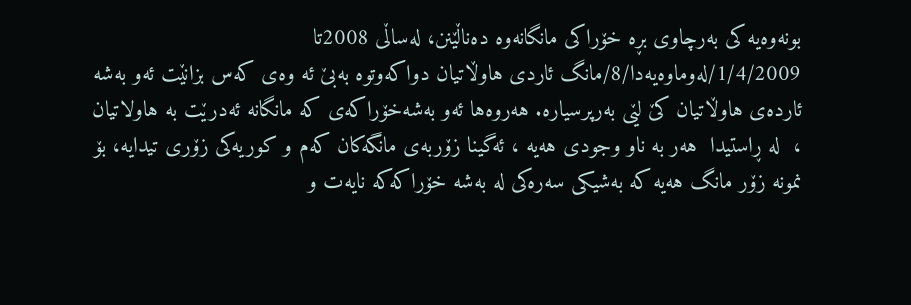بونه‌وه‌یه‌ كی به‌رچاوی بڕه‌ خۆراكی‌ مانگانه‌وه‌ ده‌ناڵێنن، له‌ساڵی 2008تا 1/4/2009/له‌وماوه‌یه‌دا/8/مانگ ئاردی هاوڵاتیان دواكه‌وتوه‌ به‌بێ ئه‌ وه‌ی كه‌س بزانێت ئه‌و به‌شه‌ ئارده‌ی هاوڵاتیان كێ لێی به‌رپرسیاره‌. هه‌روه‌ها ئه‌و به‌شه‌خۆراكه‌ی‌ كه‌ مانگانه‌ ئه‌درێت به‌ هاولاتیان ،  له‌ ڕاستیدا  هه‌ر به‌ ناو وجودی‌ هه‌یه‌ ، ئه‌گینا زۆربه‌ی‌ مانگه‌كان كه‌م و كوریه‌كی‌ زۆری‌ تیدایه‌، بۆ نمونه‌ زۆر مانگ هه‌یه‌ كه‌ به‌شیكی‌ سه‌ره‌كی‌ له‌ به‌شه‌ خۆراكه‌كه‌ نایه‌ت و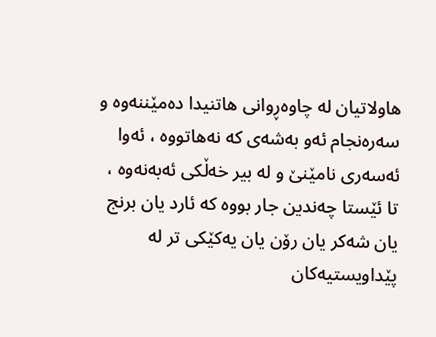هاولاتیان له‌ چاوه‌ڕوانی‌ هاتنیدا ده‌مێننه‌وه‌ و سه‌ره‌نجام ئه‌و به‌شه‌ی‌ كه‌ نه‌هاتووه‌ ، ئه‌وا ئه‌سه‌ری‌ نامێنێ‌ و له‌ بیر خه‌ڵكی‌ ئه‌به‌نه‌وه‌ ، تا ئێستا چه‌ندین جار بووه‌ كه‌ ئارد یان برنج یان شه‌كر یان رۆن یان یه‌كێكی‌ تر له‌ پێداویستیه‌كان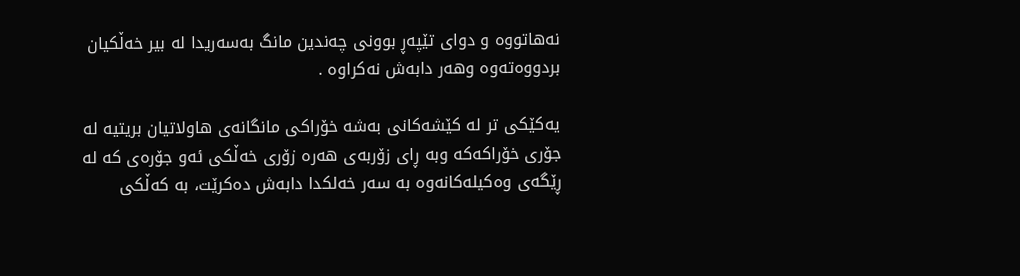نه‌هاتووه‌ و دوای‌ تێپه‌ڕ بوونی‌ چه‌ندین مانگ به‌سه‌ریدا له‌ بیر خه‌ڵكیان بردووه‌ته‌وه‌ وهه‌ر دابه‌ش نه‌كراوه‌ .

یه‌كێكی‌ تر له‌ كێشه‌كانی‌ به‌شه‌ خۆراكی‌ مانگانه‌ی‌ هاولاتیان بریتیه‌ له‌ جۆری‌ خۆراكه‌كه‌ وبه‌ ڕای‌ زۆربه‌ی‌ هه‌ره‌ زۆری‌ خه‌ڵكی‌ ئه‌و جۆره‌ی‌ كه‌ له‌ ڕێگه‌ی‌ وه‌كیله‌كانه‌وه‌ به‌ سه‌ر خه‌لكدا دابه‌ش ده‌كرێت، به‌ كه‌ڵكی‌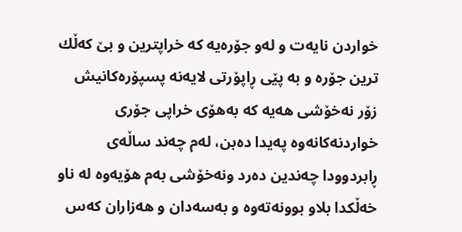خواردن نایه‌ت و له‌و جۆره‌یه‌ كه‌ خراپترین و بێ‌ كه‌ڵك ترین جۆره‌ و به‌ پێی ڕاپۆرتی لایه‌نه‌ پسپۆره‌كانیش زۆر نه‌خۆشی هه‌یه‌ كه‌ به‌هۆی‌ خراپی‌ جۆری‌ خواردنه‌كانه‌وه‌ په‌یدا ده‌بن، له‌م چه‌ند ساڵه‌ی‌ ڕابردوودا چه‌ندین ده‌رد ونه‌خۆشی‌ به‌م هۆیه‌وه‌ له‌ ناو خه‌ڵكدا بلاو بوونه‌ته‌وه‌ و به‌سه‌دان و هه‌زاران كه‌س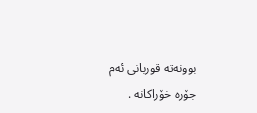بوونه‌ته‌ قوربانی ئه‌م جۆره‌ خۆراكانه‌ .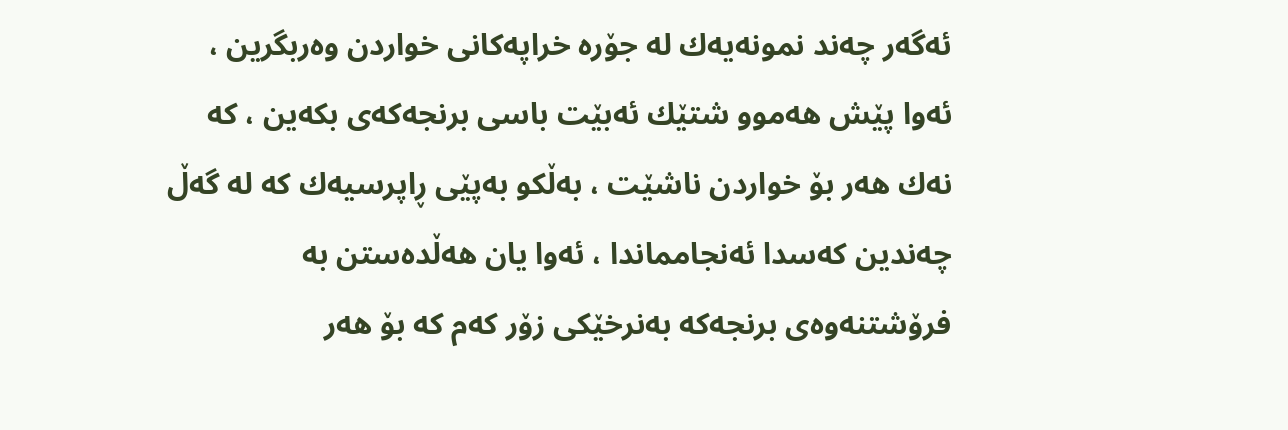ئه‌گه‌ر چه‌ند نمونه‌یه‌ك له‌ جۆره‌ خراپه‌كانی‌ خواردن وه‌ربگرین ، ئه‌وا پێش هه‌موو شتێك ئه‌بێت باسی برنجه‌كه‌ی‌ بكه‌ین ، كه‌ نه‌ك هه‌ر بۆ خواردن ناشێت ، به‌ڵكو به‌پێی ڕاپرسیه‌ك كه‌ له‌ گه‌ڵ چه‌ندین كه‌سدا ئه‌نجامماندا ، ئه‌وا یان هه‌ڵده‌ستن به‌ فرۆشتنه‌وه‌ی‌ برنجه‌كه‌ به‌نرخێكی زۆر كه‌م كه‌ بۆ هه‌ر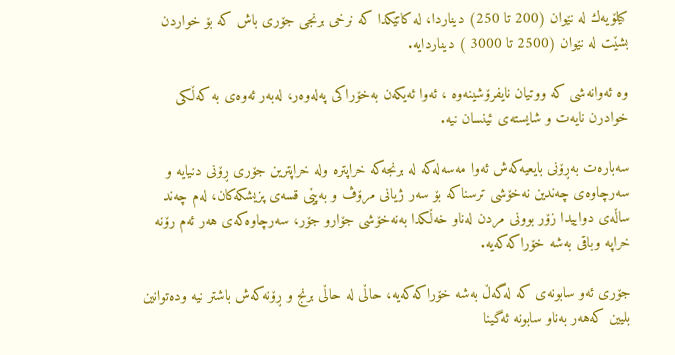كیلۆیه‌ك له‌ نێوان (200 تا 250) دیناردا، له‌ كاتێكدا كه‌ نرخی‌ برنجی جۆری‌ باش كه‌ بۆ خواردن بشێت له‌ نێوان (2500 تا 3000 ) دیناردایه‌.

وه‌ ئه‌وانه‌شی كه‌ ووتیان نایفرۆشینه‌وه‌ ، ئه‌وا ئه‌یكه‌ن به‌خۆراكی‌ په‌له‌وه‌ر، له‌به‌ر ئه‌وه‌ی‌ به‌ كه‌ڵكی‌ خوادرن نایه‌ت و شایسته‌ی‌ ئینسان نیه‌.

سه‌باره‌ت به‌ڕۆنی‌ بایعیه‌كه‌ش ئه‌وا مه‌سه‌له‌كه‌ له‌ برنجه‌كه‌ خراپتره‌ وله‌ خراپترین جۆری‌ ڕۆنی‌ دنیایه‌ و سه‌رچاوه‌ی‌ چه‌ندین نه‌خۆشی‌ ترسناكه‌ بۆ سه‌ر ژیانی‌ مرۆڤ و به‌پێی قسه‌ی‌ پزیشكه‌كان، له‌م چه‌ند ساڵه‌ی‌ دواییدا زۆر بوونی‌ مردن له‌ناو خه‌ڵكدا به‌نه‌خۆشی جۆارو جۆر، سه‌رچاوه‌كه‌ی‌ هه‌ر ئه‌م رۆنه‌ خراپه‌ وباقی‌ به‌شه‌ خۆراكه‌كه‌یه‌.

جۆری‌ ئه‌و سابونه‌ی‌ كه‌ له‌گه‌ڵ به‌شه‌ خۆراكه‌كه‌یه‌، حاڵی‌ له‌ حاڵی‌ برنج و ڕۆنه‌كه‌ش باشتر نیه‌ وده‌توانین بلیین كه‌هه‌ر به‌ناو سابونه‌ ئه‌گینا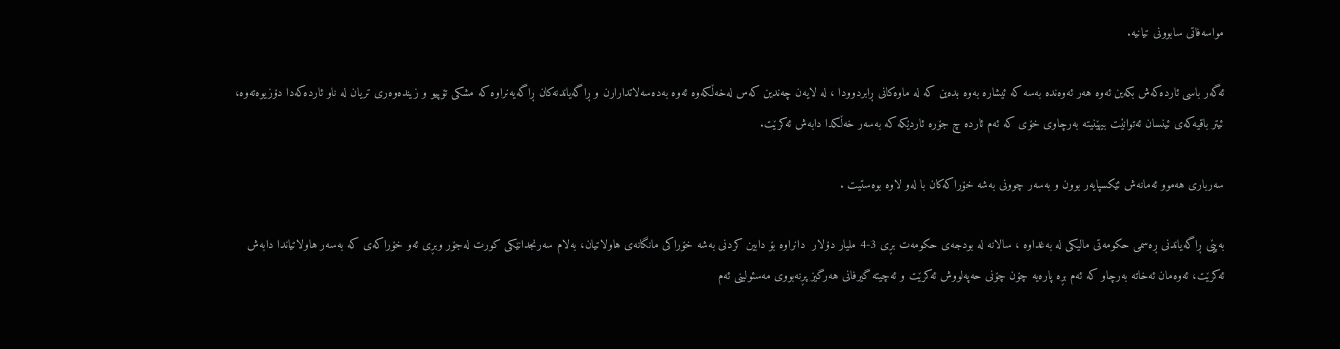مواسه‌فاتی سابوونی‌ تیانیه‌.

ئه‌گه‌ر باسی‌ ئارده‌كه‌ش بكه‌ین ئه‌وه‌ هه‌ر ئه‌وه‌نده‌ به‌سه‌ كه‌ ئیشاره‌ به‌وه‌ بده‌ین كه‌ له‌ ماوه‌كانی‌ ڕابردوودا ، له‌ لایه‌ن چه‌ندین كه‌س له‌خه‌ڵكه‌وه‌ ئه‌وه‌ به‌ده‌سه‌لاتدارارن و ڕاگه‌یاندنه‌كان ڕاگه‌یه‌نراوه‌ كه‌ مشكی‌ تۆپیو و زینده‌وه‌ری‌ تریان له‌ ناو ئارده‌كه‌دا دۆزیوه‌ته‌وه‌، ئیتر باقیه‌كه‌ی‌ ئینسان ئه‌توانێت بیهێنیته‌ به‌رچاوی‌ خۆی‌ كه‌ ئه‌م ئارده‌ چ جۆره‌ ئاردێكه‌ كه‌ به‌سه‌ر خه‌ڵكدا دابه‌ش ئه‌كرێت.

سه‌رباری‌ هه‌موو ئه‌مانه‌ش ئێكسپایه‌ر بوون و به‌سه‌ر چوونی‌ به‌شه‌ خۆراكه‌كان با له‌و لاوه‌ بوه‌ستیت .

به‌پێی ڕاگه‌یاندنی‌ ڕه‌سمی حكومه‌تی‌ مالیكی‌ له‌ به‌غداوه‌ ، سالانه‌ له‌ بودجه‌ی‌ حكومه‌ت بڕی‌ 3-4 ملیار دۆلار  دانراوه‌ بۆ دابین كردنی‌ به‌شه‌ خۆراكی‌ مانگانه‌ی‌ هاولاتیان، به‌لام سه‌رنجدانێكی كورت له‌جۆر وبڕی‌ ئه‌و خۆراكه‌ی‌ كه‌ به‌سه‌ر هاولاتیاندا دابه‌ش ئه‌كرێت، ئه‌وه‌مان ئه‌خاته‌ به‌رچاو كه‌ ئه‌م بڕه‌ پاره‌یه‌ چۆن چۆنی‌ حه‌په‌لووش ئه‌كرێت و ئه‌چیته‌ گیرفانی‌ هه‌رگیز پڕنه‌بووی‌ مه‌سئولینی‌ ئه‌م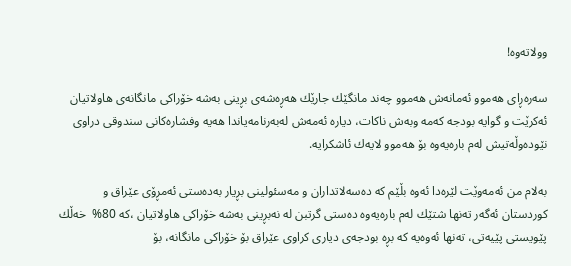وولاته‌وه‌!

سه‌ره‌ڕای‌ هه‌موو ئه‌مانه‌ش هه‌موو چه‌ند مانگێك جارێك هه‌ڕه‌شه‌ی‌ بڕینی به‌شه‌ خۆراكی‌ مانگانه‌ی‌ هاولاتیان ئه‌كرێت و گوایه‌ بودجه‌ كه‌مه‌ وبه‌ش ناكات، دیاره‌ ئه‌مه‌ش له‌به‌رنامه‌یاندا هه‌یه‌ وفشاره‌كانی‌ سندوقی‌ دراوی‌ نێوده‌وڵه‌تیش له‌م باره‌یه‌وه‌ بۆ هه‌موو لایه‌ك ئاشكرایه‌.

به‌لام من ئه‌مه‌وێت لێره‌دا ئه‌وه‌ بڵێم كه‌ ده‌سه‌لاتداران و مه‌سئولینی‌ بڕیار به‌ده‌ستی‌ ئه‌مڕۆی‌ عێراق و كوردستان ئه‌گه‌ر ته‌نها شتێك له‌م باره‌یه‌وه‌ ده‌ستی گرتبن له‌ نه‌بڕینی‌ به‌شه‌ خۆراكی‌ هاولاتیان ،كه‌ 80%  خه‌ڵك پێویستی پێیه‌تی‌، ته‌نها ئه‌وه‌یه‌ كه‌ بڕه‌ بودجه‌ی‌ دیاری‌ كراوی‌ عێراق بۆ خۆراكی‌ مانگانه‌، بۆ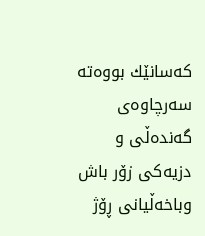كه‌سانێك بووه‌ته‌ سه‌رچاوه‌ی‌ گه‌نده‌ڵی‌ و دزیه‌كی‌ زۆر باش وباخه‌ڵیانی ڕۆژ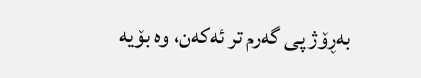به‌ڕۆژ پی‌ گه‌رم تر ئه‌كه‌ن، وه‌ بۆیه‌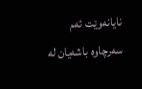نایانه‌وێت ئه‌م سه‌رچاوه‌ باشه‌یان له‌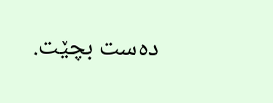ده‌ست بچێت.